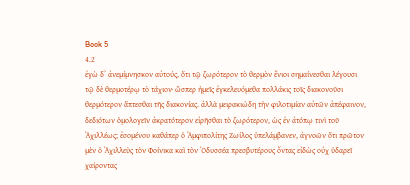Book 5
4.2
ἐγὼ δʼ ἀνεμίμνησκον αὐτούς, ὅτι τῷ ζωρότερον τὸ θερμὸν ἔνιοι σημαίνεσθαι λέγουσι τῷ δὲ θερμοτέρῳ τὸ τάχιον· ὥσπερ ἡμεῖς ἐγκελευόμεθα πολλάκις τοῖς διακονοῦσι θερμότερον ἅπτεσθαι τῆς διακονίας. ἀλλὰ μειρακιώδη τὴν φιλοτιμίαν αὐτῶν ἀπέφαινον, δεδιότων ὁμολογεῖν ἀκρατότερον εἰρῆσθαι τὸ ζωρότερον, ὡς ἐν ἀτόπῳ τινὶ τοῦ Ἀχιλλέως; ἐσομένου καθάπερ ὁ Ἀμφιπολίτης Ζωίλος ὑπελάμβανεν, ἀγνοῶν ὅτι πρῶτον μὲν ὁ Ἀχιλλεὺς τὸν Φοίνικα καὶ τὸν Ὀδυσσέα πρεσβυτέρους ὄντας εἰδὼς οὐχ ὑδαρεῖ χαίροντας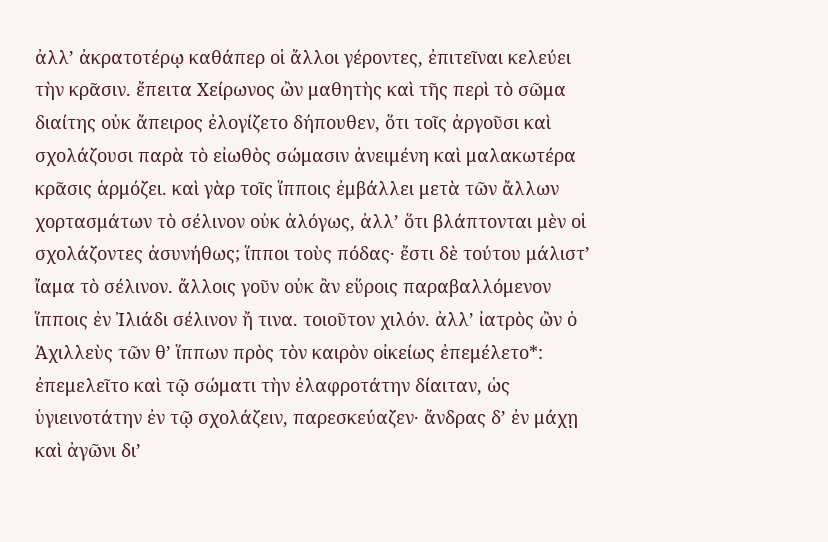ἀλλʼ ἀκρατοτέρῳ καθάπερ οἱ ἄλλοι γέροντες, ἐπιτεῖναι κελεύει τὴν κρᾶσιν. ἔπειτα Χείρωνος ὢν μαθητὴς καὶ τῆς περὶ τὸ σῶμα διαίτης οὐκ ἄπειρος ἐλογίζετο δήπουθεν, ὅτι τοῖς ἀργοῦσι καὶ σχολάζουσι παρὰ τὸ εἰωθὸς σώμασιν ἀνειμένη καὶ μαλακωτέρα κρᾶσις ἁρμόζει. καὶ γὰρ τοῖς ἵπποις ἐμβάλλει μετὰ τῶν ἄλλων χορτασμάτων τὸ σέλινον οὐκ ἀλόγως, ἀλλʼ ὅτι βλάπτονται μὲν οἱ σχολάζοντες ἀσυνήθως; ἵπποι τοὺς πόδας· ἔστι δὲ τούτου μάλιστʼ ἴαμα τὸ σέλινον. ἄλλοις γοῦν οὐκ ἂν εὕροις παραβαλλόμενον ἵπποις ἐν Ἰλιάδι σέλινον ἤ τινα. τοιοῦτον χιλόν. ἀλλʼ ἰατρὸς ὢν ὁ Ἀχιλλεὺς τῶν θʼ ἵππων πρὸς τὸν καιρὸν οἰκείως ἐπεμέλετο*: ἐπεμελεῖτο καὶ τῷ σώματι τὴν ἐλαφροτάτην δίαιταν, ὡς ὑγιεινοτάτην ἐν τῷ σχολάζειν, παρεσκεύαζεν· ἄνδρας δʼ ἐν μάχῃ καὶ ἀγῶνι διʼ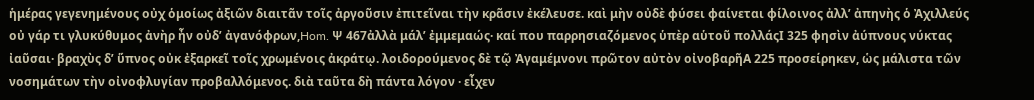ἡμέρας γεγενημένους οὐχ ὁμοίως ἀξιῶν διαιτᾶν τοῖς ἀργοῦσιν ἐπιτεῖναι τὴν κρᾶσιν ἐκέλευσε. καὶ μὴν οὐδὲ φύσει φαίνεται φίλοινος ἀλλʼ ἀπηνὴς ὁ Ἀχιλλεύς οὐ γάρ τι γλυκύθυμος ἀνὴρ ἦν οὐδʼ ἀγανόφρων,Hom. Ψ 467ἀλλὰ μάλʼ ἐμμεμαώς· καί που παρρησιαζόμενος ὑπὲρ αὑτοῦ πολλάςI 325 φησὶν ἀύπνους νύκτας ἰαῦσαι· βραχὺς δʼ ὕπνος οὐκ ἐξαρκεῖ τοῖς χρωμένοις ἀκράτῳ. λοιδορούμενος δὲ τῷ Ἀγαμέμνονι πρῶτον αὐτὸν οἰνοβαρῆA 225 προσείρηκεν, ὡς μάλιστα τῶν νοσημάτων τὴν οἰνοφλυγίαν προβαλλόμενος. διὰ ταῦτα δὴ πάντα λόγον · εἶχεν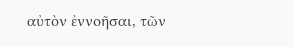αὐτὸν ἐννοῆσαι, τῶν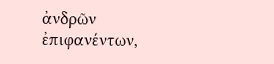ἀνδρῶν ἐπιφανέντων,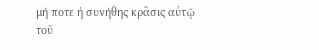μή ποτε ἡ συνήθης κρᾶσις αὐτῷ τοῦ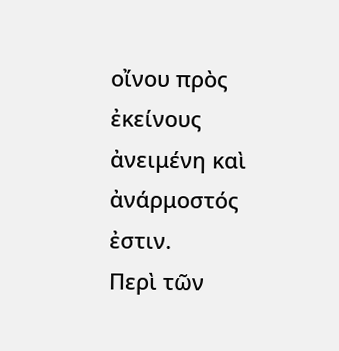οἴνου πρὸς ἐκείνους ἀνειμένη καὶ ἀνάρμοστός ἐστιν.
Περὶ τῶν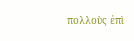πολλοὺς ἐπὶ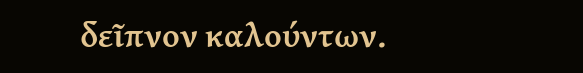δεῖπνον καλούντων.